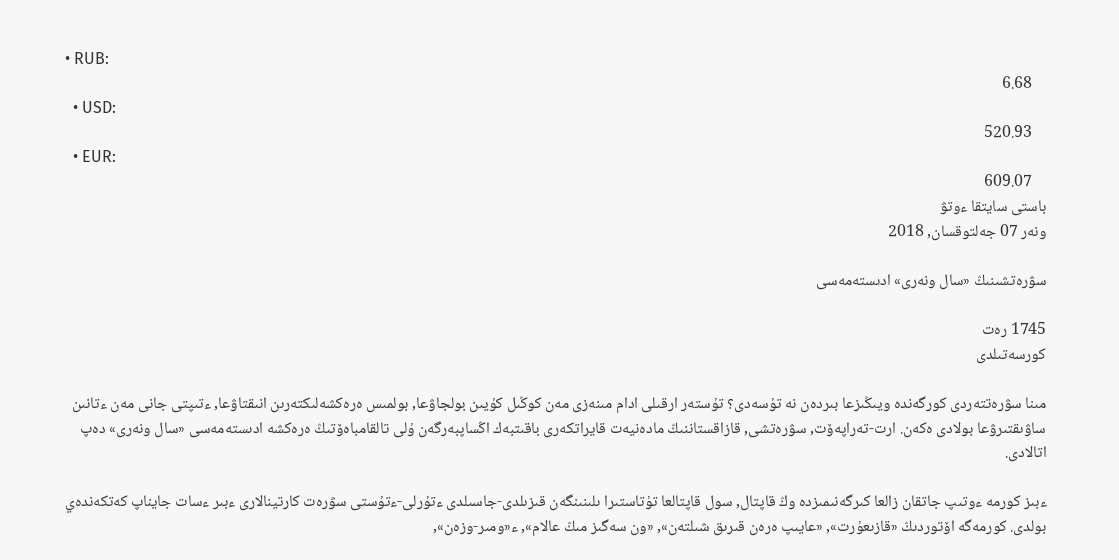• RUB:
    6.68
  • USD:
    520.93
  • EUR:
    609.07
باستى سايتقا ءوتۋ
ونەر 07 جەلتوقسان, 2018

سۋرەتشىنىڭ «سال ونەرى» ادىستەمەسى

1745 رەت
كورسەتىلدى

مىنا سۋرەتتەردى كورگەندە ويىڭىزعا بىردەن نە تۇسەدى؟ تۇستەر ارقىلى ادام مىنەزى مەن كوڭىل كۇيىن بولجاۋعا, بولمىس ەرەكشەلىكتەرىن انىقتاۋعا, ءتىپتى جانى مەن ءتانىن ساۋىقتىرۋعا بولادى ەكەن. ارت-تەراپەۆت, سۋرەتشى, قازاقستاننىڭ مادەنيەت قايراتكەرى باقىتبەك اڭساپبەرگەن ۇلى تالقامباەۆتىڭ ەرەكشە ادىستەمەسى «سال ونەرى» دەپ اتالادى.

ءبىز كورمە ءوتىپ جاتقان زالعا كىرگەنىمىزدە وڭ قاپتال, سول قاپتالعا تۇتاستىرا ىلىنىنگەن قىزىلدى-جاسىلدى ءتۇرلى-ءتۇستى سۋرەت كارتينالارى ءبىر ءسات جايناپ كەتكەندەي بولدى. كورمەگە اۆتوردىڭ «قازىعۇرت», «عايىپ ەرەن قىرىق شىلتەن», «ون سەگىز مىڭ عالام», ء«ومىر-وزەن»,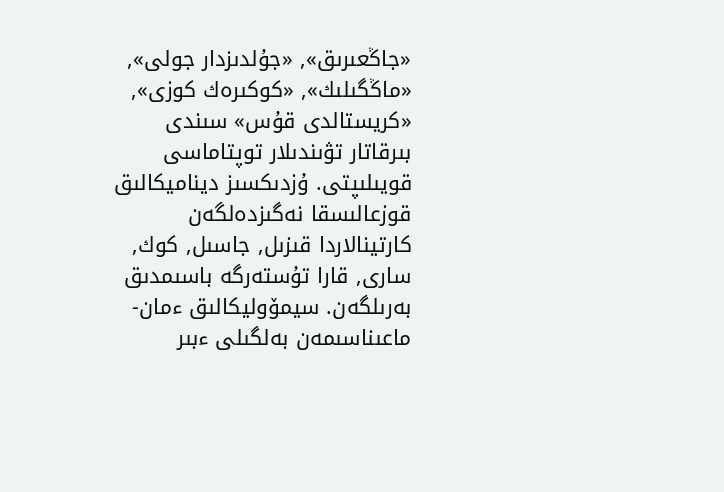«جاڭعىرىق», «جۇلدىزدار جولى», «ماڭگىلىك», «كوكىرەك كوزى», «كريستالدى قۇس» سىندى بىرقاتار تۋىندىلار توپتاماسى قويىلىپتى. ۇزدىكسىز ديناميكالىق قوزعالىسقا نەگىزدەلگەن كارتينالاردا قىزىل, جاسىل, كوك, سارى, قارا تۇستەرگە باسىمدىق بەرىلگەن. سيمۆوليكالىق ءمان-ماعىناسىمەن بەلگىلى ءبىر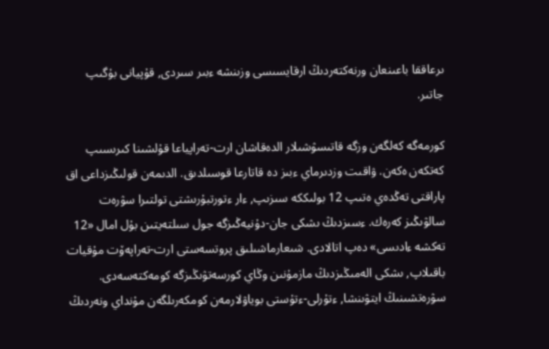ىرعاققا باعىنعان ورنەكتەردىڭ ارقايسىسى وزىنشە ءبىر سىردى, قۇپيانى بۇگىپ جاتىر.

كورمەگە كەلگەن وزگە قاتىسۋشىلار الدەقاشان ارت-تەراپياعا قۇلشىنا كىرىسىپ كەتكەن ەكەن. ۋاقىت وزدىرماي ءبىز دە قاتارعا قوسىلدىق. الدىمەن قولىڭىزداعى اق پاراقتى تەڭدەي ەتىپ 12 بولىككە سىزىپ, ءار ءتورتبۇرىشتى تولتىرا سۋرەت سالۋىڭىز كەرەك. ءسىزدىڭ ىشكى جان-دۇنيەڭىزگە جول سىلتەيتىن بۇل امال «12 تەكشە ءادىسى» دەپ اتالادى. شىعارماشىلىق پروتسەستى ارت-تەراپەۆت مۇقيات باقىلاپ, ىشكى الەمىڭىزدىڭ مازمۇنىن وڭاي كورسەتۋىڭىزگە كومەكتەسەدى. سۋرەتشىنىڭ ايتۋىنشا, ءتۇرلى-ءتۇستى بوياۋلارمەن كومكەرىلگەن مۇنداي ونەردىڭ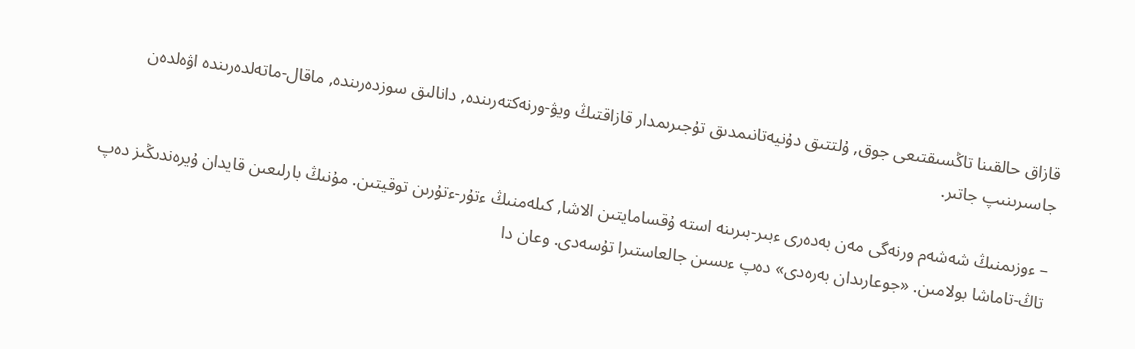قازاق حالقىنا تاڭسىقتىعى جوق, ۇلتتىق دۇنيەتانىمدىق تۇجىرىمدار قازاقتىڭ ويۋ-ورنەكتەرىندە, دانالىق سوزدەرىندە, ماقال-ماتەلدەرىندە اۋەلدەن جاسىرىنىپ جاتىر.

– ءوزىمنىڭ شەشەم ورنەگى مەن بەدەرى ءبىر-بىرىنە استە ۇقسامايتىن الاشا, كىلەمنىڭ ءتۇر-ءتۇرىن توقيتىن. مۇنىڭ بارلىعىن قايدان ۇيرەندىڭىز دەپ تاڭ-تاماشا بولامىن. «جوعارىدان بەرەدى» دەپ ءىسىن جالعاستىرا تۇسەدى. وعان دا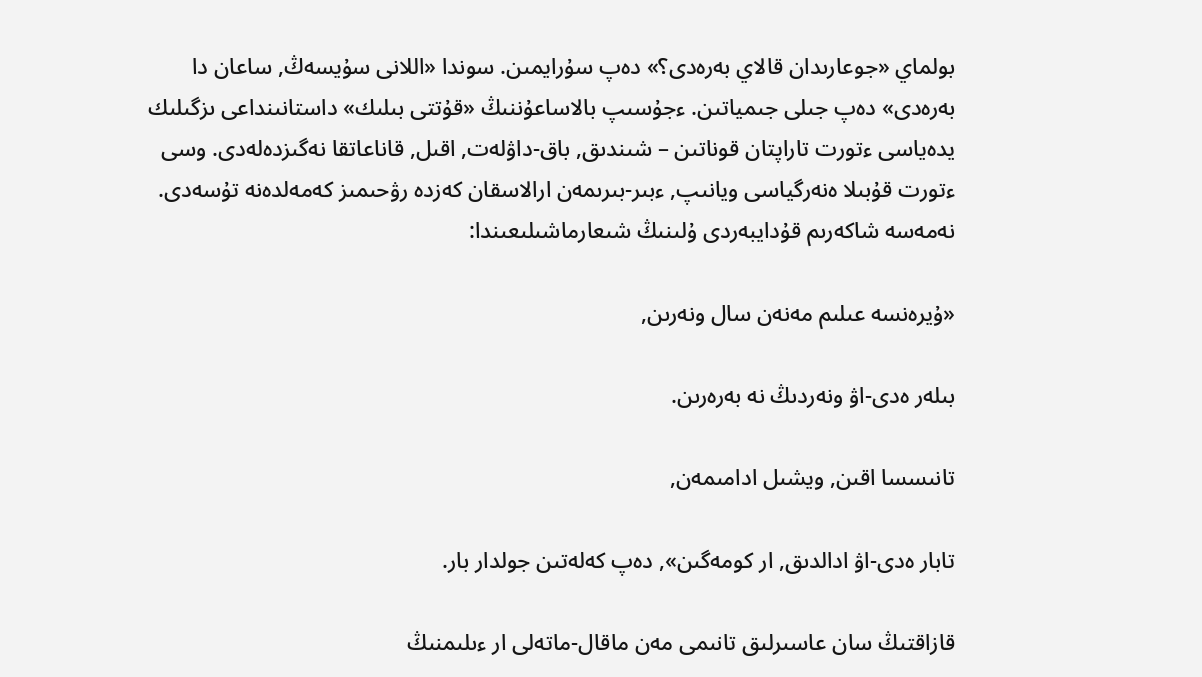بولماي «جوعارىدان قالاي بەرەدى؟» دەپ سۇرايمىن. سوندا «اللانى سۇيسەڭ, ساعان دا بەرەدى» دەپ جىلى جىمياتىن. ءجۇسىپ بالاساعۇننىڭ «قۇتتى بىلىك» داستانىنداعى ىزگىلىك يدەياسى ءتورت تاراپتان قوناتىن – شىندىق, باق-داۋلەت, اقىل, قاناعاتقا نەگىزدەلەدى. وسى ءتورت قۇبىلا ەنەرگياسى ويانىپ, ءبىر-بىرىمەن ارالاسقان كەزدە رۋحىمىز كەمەلدەنە تۇسەدى. نەمەسە شاكەرىم قۇدايبەردى ۇلىنىڭ شىعارماشىلىعىندا:

«ۇيرەنسە عىلىم مەنەن سال ونەرىن,

بىلەر ەدى-اۋ ونەردىڭ نە بەرەرىن.

تانىسسا اقىن, ويشىل ادامىمەن,

تابار ەدى-اۋ ادالدىق, ار كومەگىن», دەپ كەلەتىن جولدار بار.

قازاقتىڭ سان عاسىرلىق تانىمى مەن ماقال-ماتەلى ار ءىلىمنىڭ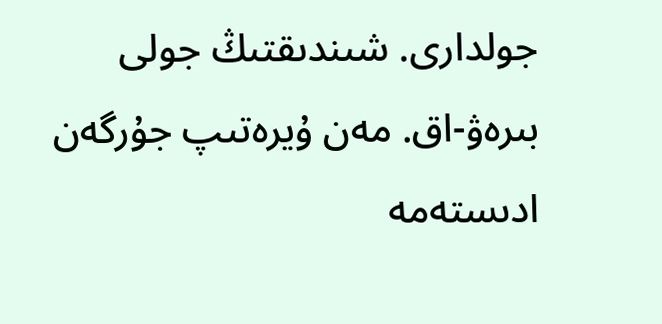جولدارى. شىندىقتىڭ جولى بىرەۋ-اق. مەن ۇيرەتىپ جۇرگەن ادىستەمە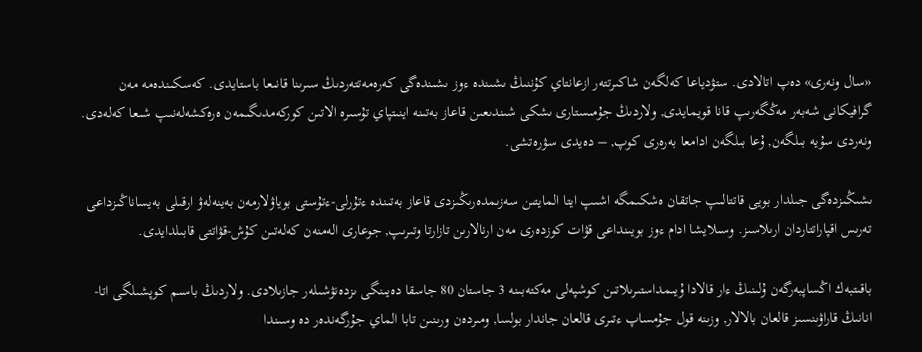«سال ونەرى» دەپ اتالادى. ستۋدياعا كەلگەن شاكىرتتەر ازعانتاي كۇننىڭ ىشىندە ءوز ىشىندەگى كەرەمەتتەردىڭ سىرىنا قانىعا باستايدى. كەسكىندەمە مەن گرافيكانى شەبەر مەڭگەرىپ قانا قويمايدى, ولاردىڭ جۇمىستارى ىشكى شىندىعىن قاعاز بەتىنە اينىتپاي تۇسىرە الاتىن كوركەمدىگىمەن ەرەكشەلەنىپ شىعا كەلەدى. ونەردى سۇيە بىلگەن, ۇعا بىلگەن ادامعا بەرەرى كوپ, – دەيدى سۋرەتشى.

ىشىڭىزدەگى جىلدار بويى قاتتالىپ جاتقان ەشكىمگە اشىپ ايتا المايتىن سەزىمدەرىڭىزدى قاعاز بەتىندە ءتۇرلى-ءتۇستى بوياۋلارمەن بەينەلەۋ ارقىلى بەيساناڭىزداعى تەرىس اقپاراتتاردان ارىلاسىز. وسىلايشا ادام ءوز بويىنداعى قۋات كوزدەرى مەن ارنالارىن تازارتا وتىرىپ, جوعارى الەمنەن كەلەتىن كۇش-قۋاتتى قابىلدايدى.

باقىتبەك اڭساپبەرگەن ۇلىنىڭ ءار قالادا ۇيىمداستىرىلاتىن كوشپەلى مەكتەبىنە 3 جاستان 80 جاسقا دەيىنگى ىزدەنۋشىلەر جازىلادى. ولاردىڭ باسىم كوپشىلگى اتا-انانىڭ قاراۋىنسىز قالعان بالالار, وزىنە قول جۇمساپ ءتىرى قالعان جاندار بولسا, ومىردەن ورىنىن تابا الماي جۇرگەندەر دە وسىندا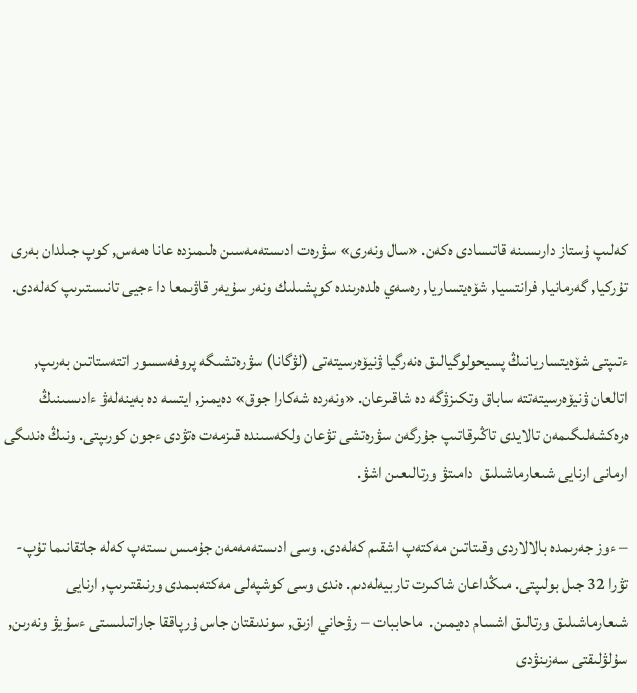كەلىپ ۇستاز دارىسىنە قاتىسادى ەكەن. «سال ونەرى» سۋرەت ادىستەمەسىن ەلىمىزدە عانا ەمەس, كوپ جىلدان بەرى تۇركيا, گەرمانيا, فرانتسيا, شۆەيتساريا, رەسەي ەلدەرىندە كوپشىلىك ونەر سۇيەر قاۋىمعا دا ءجيى تانىستىرىپ كەلەدى.

ءتىپتى شۆەيتساريانىڭ پسيحولوگيالىق ەنەرگيا ۋنيۆەرسيتەتى (لۋگانا) سۋرەتشىگە پروفەسسور اتتەستاتىن بەرىپ, اتالعان ۋنيۆەرسيتەتتە ساباق وتكىزۋگە دە شاقىرعان. «ونەردە شەكارا جوق» دەيمىز, ايتسە دە بەينەلەۋ ءادىسىنىڭ ەرەكشەلىگىمەن تالايدى تاڭىرقاتىپ جۇرگەن سۋرەتشى تۋعان ولكەسىندە قىزمەت ەتۋدى ءجون كورىپتى. ونىڭ ەندىگى ارمانى ارنايى شىعارماشىلىق  دامىتۋ ورتالىعىن اشۋ.

– ءوز جەرىمدە بالالاردى وقىتاتىن مەكتەپ اشقىم كەلەدى. وسى ادىستەمەمەن جۇمىس ىستەپ كەلە جاتقانىما تۇپ-تۋرا 32 جىل بولىپتى. مىڭداعان شاكىرت تاربيەلەدىم. ەندى وسى كوشپەلى مەكتەبىمدى ورنىقتىرىپ, ارنايى شىعارماشىلىق ورتالىق اشسام دەيمىن.  ماحاببات – رۋحاني ازىق, سوندىقتان جاس ۇرپاققا جاراتىلىستى ءسۇيۋ ونەرىن, سۇلۋلىقتى سەزىنۋدى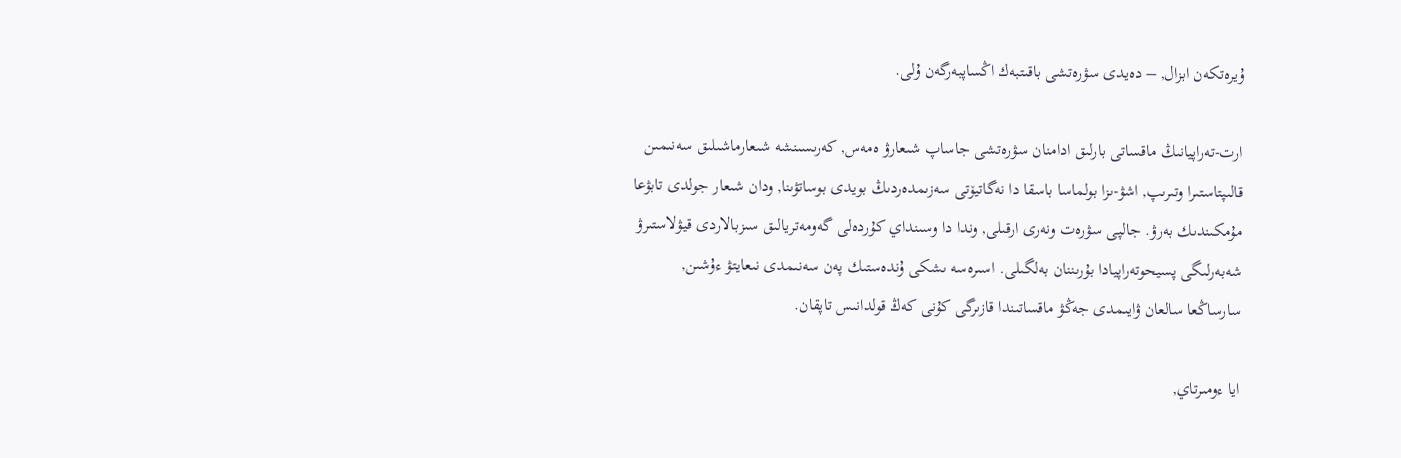ۇيرەتكەن ابزال, – دەيدى سۋرەتشى باقىتبەك اڭساپبەرگەن ۇلى.

ارت-تەراپيانىڭ ماقساتى بارلىق ادامنان سۋرەتشى جاساپ شىعارۋ ەمەس, كەرىسىنشە شىعارماشىلىق سەنىمىن قالىپتاستىرا وتىرىپ, اشۋ-ىزا بولماسا باسقا دا نەگاتيۆتى سەزىمدەردىڭ بويدى بوساتۋىنا, ودان شىعار جولدى تابۋعا مۇمكىندىك بەرۋ. جالپى سۋرەت ونەرى ارقىلى, وندا دا وسىنداي كۇردەلى گەومەتريالىق سىزبالاردى قيۋلاستىرۋ شەبەرلىگى پسيحوتەراپيادا بۇرىننان بەلگىلى. اسىرەسە ىشكى ۇندەستىك پەن سەنىمدى نىعايتۋ ءۇشىن, سارساڭعا سالعان ۋايىمدى جەڭۋ ماقساتىندا قازىرگى كۇنى كەڭ قولدانىس تاپقان.

ايا ءومىرتاي,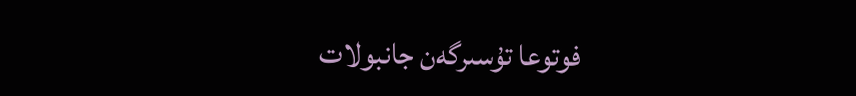فوتوعا تۇسىرگەن جانبولات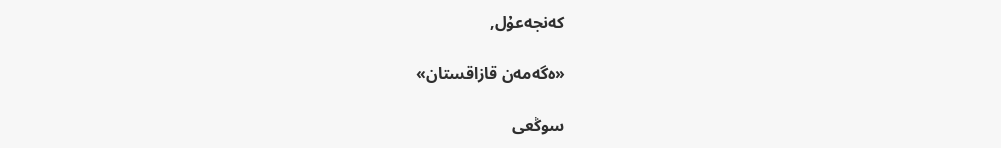كەنجەعۇل,

«ەگەمەن قازاقستان»

سوڭعى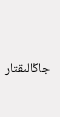جاڭالىقتار